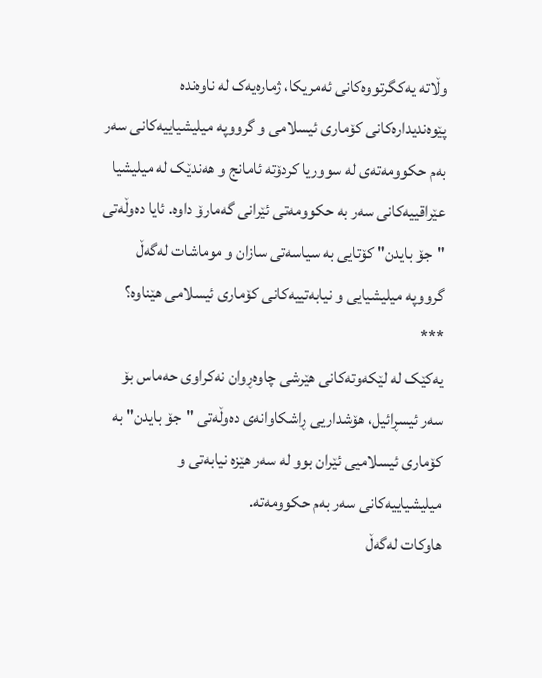وڵاتە یەکگرتووەکانی ئەمریکا، ژمارەیەک لە ناوەندە پێوەندیدارەکانی کۆماری ئیسلامی و گرووپە میلیشیاییەکانی سەر بەم حکوومەتەی لە سووریا کردۆتە ئامانج و هەندێک لە میلیشیا عێراقییەکانی سەر بە حکوومەتی ئێرانی گەمارۆ داوە. ئایا دەوڵەتی "جۆ بایدن" کۆتایی بە سیاسەتی سازان و موماشات لەگەڵ گرووپە میلیشیایی و نیابەتییەکانی کۆماری ئیسلامی هێناوە؟
***
یەکێک لە لێکەوتەکانی هێرشی چاوەڕوان نەکراوی حەماس بۆ سەر ئیسڕائیل، هۆشداریی ڕاشکاوانەی دەوڵەتی "جۆ بایدن" بە کۆماری ئیسلامیی ئێران بوو لە سەر هێزە نیابەتی و میلیشیاییەکانی سەر بەم حکوومەتە.
هاوکات لەگەڵ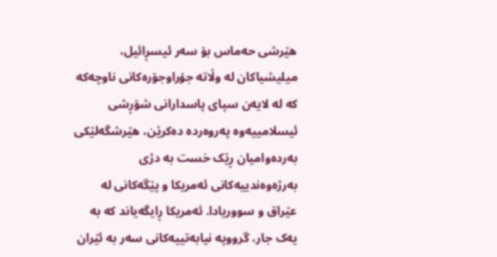هێرشی حەماس بۆ سەر ئیسڕائیل، میلیشیاکان لە وڵاتە جۆراوجۆرەکانی ناوچەکە کە لە لایەن سپای پاسدارانی شۆڕشی ئیسلامییەوە پەروەردە دەکرێن، هێرشگەلێکی بەردەوامیان ڕێک خست بە دژی بەرژەوەندییەکانی ئەمریکا و پێگەکانی لە عێراق و سووریادا. ئەمریکا ڕایگەیاند کە بە یەک جار، گرووپە نیابەتییەکانی سەر بە ئێران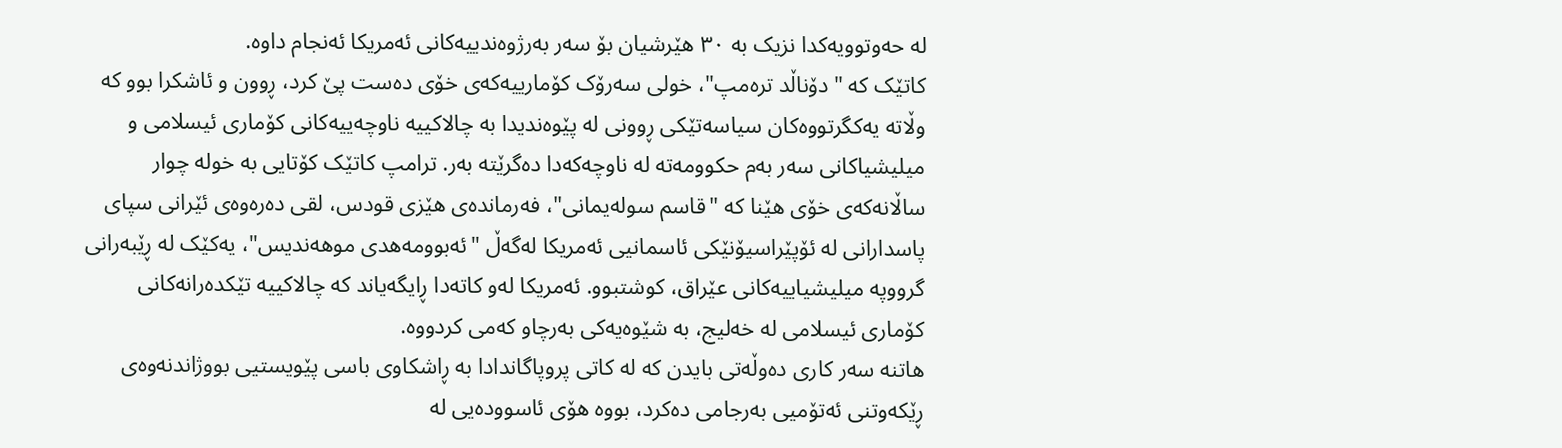لە حەوتوویەکدا نزیک بە ٣٠ هێرشیان بۆ سەر بەرژوەندییەکانی ئەمریکا ئەنجام داوە.
کاتێک کە "دۆناڵد ترەمپ"، خولی سەرۆک کۆمارییەکەی خۆی دەست پێ کرد، ڕوون و ئاشکرا بوو کە وڵاتە یەکگرتووەکان سیاسەتێکی ڕوونی لە پێوەندیدا بە چالاکییە ناوچەییەکانی کۆماری ئیسلامی و میلیشیاکانی سەر بەم حکوومەتە لە ناوچەکەدا دەگرێتە بەر. ترامپ کاتێک کۆتایی بە خولە چوار ساڵانەکەی خۆی هێنا کە "قاسم سولەیمانی"، فەرماندەی هێزی قودس، لقی دەرەوەی ئێرانی سپای پاسدارانی لە ئۆپێراسیۆنێکی ئاسمانیی ئەمریکا لەگەڵ "ئەبوومەهدی موهەندیس"، یەکێک لە ڕێبەرانی گرووپە میلیشیاییەکانی عێراق، کوشتبوو. ئەمریکا لەو کاتەدا ڕایگەیاند کە چالاکییە تێکدەرانەکانی کۆماری ئیسلامی لە خەلیج، بە شێوەیەکی بەرچاو کەمی کردووە.
هاتنە سەر کاری دەوڵەتی بایدن کە لە کاتی پروپاگاندادا بە ڕاشکاوی باسی پێویستیی بووژاندنەوەی ڕێکەوتنی ئەتۆمیی بەرجامی دەکرد، بووە هۆی ئاسوودەیی لە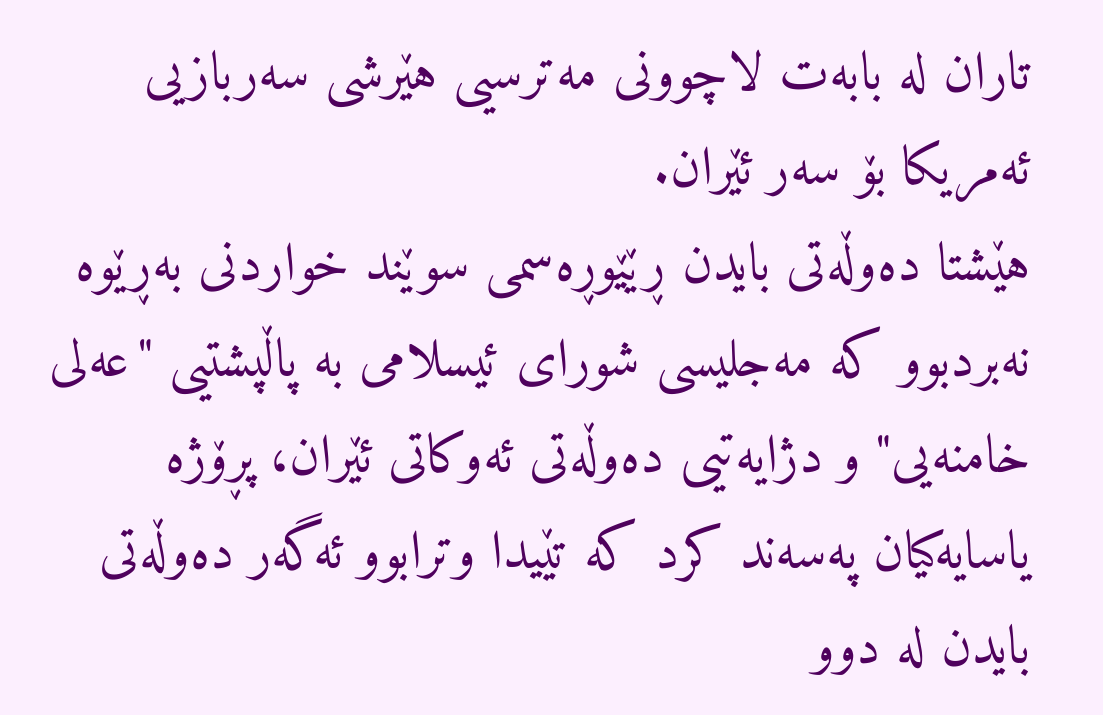تاران لە بابەت لاچوونی مەترسیی هێرشی سەربازیی ئەمریکا بۆ سەر ئێران.
هێشتا دەوڵەتی بایدن ڕێێوڕەسمی سوێند خواردنی بەڕێوە نەبردبوو کە مەجلیسی شورای ئیسلامی بە پاڵپشتیی "عەلی خامنەیی" و دژایەتیی دەوڵەتی ئەوکاتی ئێران، پڕۆژە یاسایەکیان پەسەند کرد کە تێیدا وترابوو ئەگەر دەوڵەتی بایدن لە دوو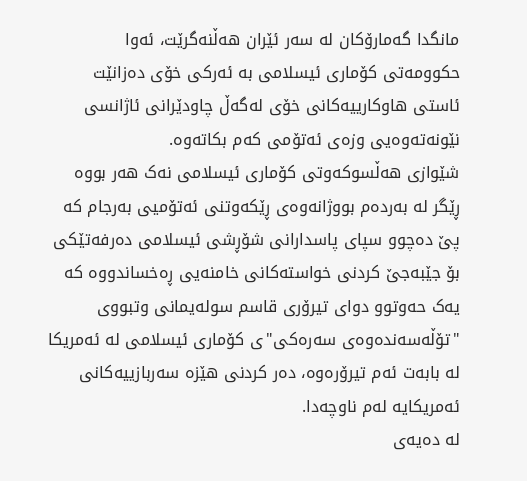مانگدا گەمارۆکان لە سەر ئێران هەڵنەگرێت، ئەوا حکوومەتی کۆماری ئیسلامی بە ئەرکی خۆی دەزانێت ئاستی هاوکارییەکانی خۆی لەگەڵ چاودێرانی ئاژانسی نێونەتەوەیی وزەی ئەتۆمی کەم بکاتەوە.
شێوازی هەڵسوکەوتی کۆماری ئیسلامی نەک هەر بووە ڕێگر لە بەردەم بووژانەوەی ڕێکەوتنی ئەتۆمیی بەرجام کە پێ دەچوو سپای پاسدارانی شۆڕشی ئیسلامی دەرفەتێکی بۆ جێبەجێ کردنی خواستەکانی خامنەیی ڕەخساندووە کە یەک حەوتوو دوای تیرۆری قاسم سولەیمانی وتبووی "تۆڵەسەندەوەی سەرەکی"ی کۆماری ئیسلامی لە ئەمریکا لە بابەت ئەم تیرۆرەوە، دەر کردنی هێزە سەربازییەکانی ئەمریکایە لەم ناوچەدا.
لە دەیەی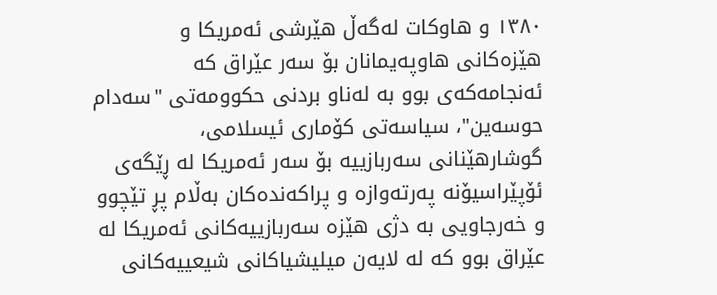١٣٨٠ و هاوکات لەگەڵ هێرشی ئەمریکا و هێزەکانی هاوپەیمانان بۆ سەر عێراق کە ئەنجامەکەی بوو بە لەناو بردنی حکوومەتی "سەدام حوسەین"، سیاسەتی کۆماری ئیسلامی، گوشارهێنانی سەربازییە بۆ سەر ئەمریکا لە ڕێگەی ئۆپێراسیۆنە پەرتەوازە و پراکەندەکان بەڵام پڕ تێچوو و خەرجاویی بە دژی هێزە سەربازییەکانی ئەمریکا لە عێراق بوو کە لە لایەن میلیشیاکانی شیعییەکانی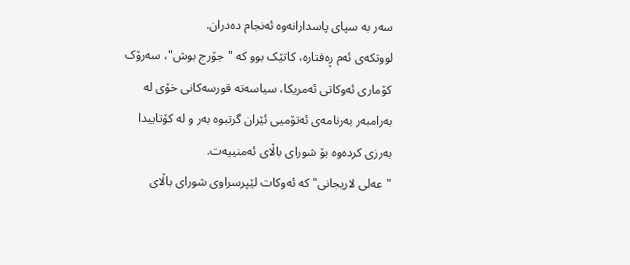سەر بە سپای پاسدارانەوە ئەنجام دەدران.
لووتکەی ئەم ڕەفتارە، کاتێک بوو کە "جۆرج بوش"، سەرۆک کۆماری ئەوکاتی ئەمریکا، سیاسەتە قورسەکانی خۆی لە بەرامبەر بەرنامەی ئەتۆمیی ئێران گرتبوە بەر و لە کۆتاییدا بەرزی کردەوە بۆ شورای باڵای ئەمنییەت.
"عەلی لاریجانی" کە ئەوکات لێپرسراوی شورای باڵای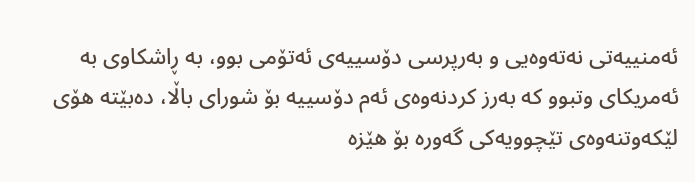ئەمنییەتی نەتەوەیی و بەرپرسی دۆسییەی ئەتۆمی بوو، بە ڕاشکاوی بە ئەمریکای وتبوو کە بەرز کردنەوەی ئەم دۆسییە بۆ شورای باڵا، دەبێتە هۆی لێکەوتنەوەی تێچوویەکی گەورە بۆ هێزە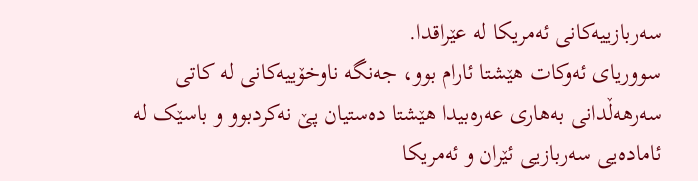سەربازییەکانی ئەمریکا لە عێراقدا.
سووریای ئەوکات هێشتا ئارام بوو، جەنگە ناوخۆییەکانی لە کاتی سەرهەڵدانی بەهاری عەرەبیدا هێشتا دەستیان پێ نەکردبوو و باسێک لە ئامادەیی سەربازیی ئێران و ئەمریکا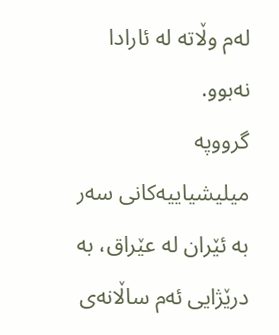لەم وڵاتە لە ئارادا نەبوو.
گرووپە میلیشیاییەکانی سەر بە ئێران لە عێراق، بە درێژایی ئەم ساڵانەی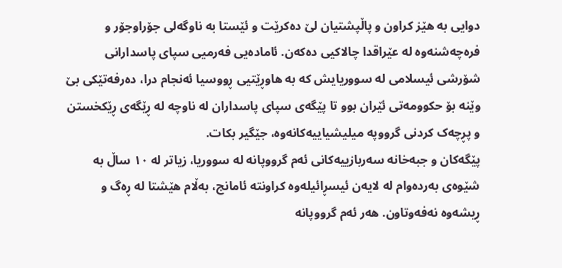دوایی بە هێز کراون و پاڵپشتیان لێ دەکرێت و ئێستا بە ناوگەلی جۆراوجۆر و فرەچەشنەوە لە عێراقدا چالاکیی دەکەن. ئامادەیی فەرمیی سپای پاسدارانی شۆرشی ئیسلامی لە سووریایش کە بە هاوڕێتیی ڕووسیا ئەنجام درا، دەرفەتێکی بێ وێنە بۆ حکوومەتی ئێران بوو تا پێگەی سپای پاسداران لە ناوچە لە ڕێگەی ڕێکخستن و پڕچەک کردنی گرووپە میلیشیاییەکانەوە، جێگیر بکات.
پێگەکان و جبەخانە سەربازییەکانی ئەم گرووپانە لە سووریا، زیاتر لە ١٠ ساڵ بە شێوەی بەردەوام لە لایەن ئیسڕائیلەوە کراونتە ئامانج، بەڵام هێشتا لە ڕەگ و ڕیشەوە نەفەوتاون. هەر ئەم گرووپانە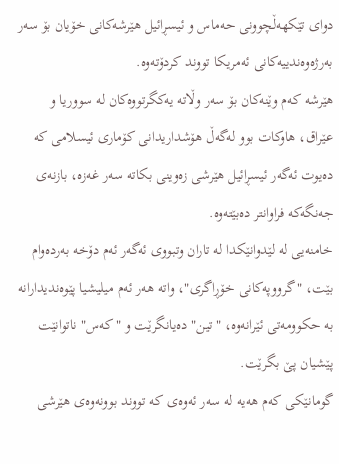دوای تێکهەڵچوونی حەماس و ئیسڕائیل هێرشەکانی خۆیان بۆ سەر بەرژەوەندییەکانی ئەمریکا تووند کردۆتەوە.
هێرشە کەم وێنەکان بۆ سەر وڵاتە یەکگرتووەکان لە سووریا و عێراق، هاوکات بوو لەگەڵ هۆشداریدانی کۆماری ئیسلامی کە دەیوت ئەگەر ئیسڕائیل هێرشی زەوینی بکاتە سەر غەزە، بازنەی جەنگەکە فراوانتر دەبێتەوە.
خامنەیی لە لێدوانێکدا لە تاران وتبووی ئەگەر ئەم دۆخە بەردەوام بێت، "گرووپەکانی خۆڕاگری"، واتە هەر ئەم میلیشیا پێوەندیدارانە بە حکوومەتی ئێرانەوە، "تین" دەیانگرێت و "کەس" ناتوانێت پێشیان پێ بگرێت.
گومانێکی کەم هەیە لە سەر ئەوەی کە تووند بوونەوەی هێرشی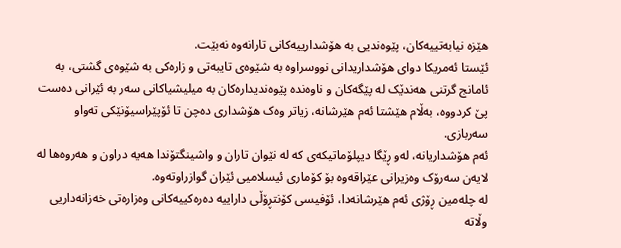هێزە نیابەتییەکان، پێوەندیی بە هۆشدارییەکانی تارانەوە نەبێت.
ئێستا ئەمریکا دوای هۆشداریدانی نووسراوە بە شێوەی تایبەتی و زارەکی بە شێوەی گشتی، بە ئامانج گرتنی هەندێک لە پێگەکان و ناوەندە پێوەندیدارەکان بە میلیشیاکانی سەر بە ئێرانی دەست پێ کردووە، بەڵام هێشتا ئەم هێرشانە، زیاتر وەک هۆشداری دەچن تا ئۆپێراسیۆنێکی تەواو سەربازی.
ئەم هۆشداریانە، لەو ڕێگا دیپلۆماتیکەی کە لە نێوان تاران و واشینگتۆندا هەیە دراون و هەروەها لە لایەن سەرۆک وەزیرانی عێراقەوە بۆ کۆماری ئیسلامیی ئێران گوازراوتەوە.
لە چلەمین ڕۆژی ئەم هێرشانەدا، ئۆفیسی کۆنتڕۆڵی داراییە دەرەکییەکانی وەزارەتی خەزانەداریی وڵاتە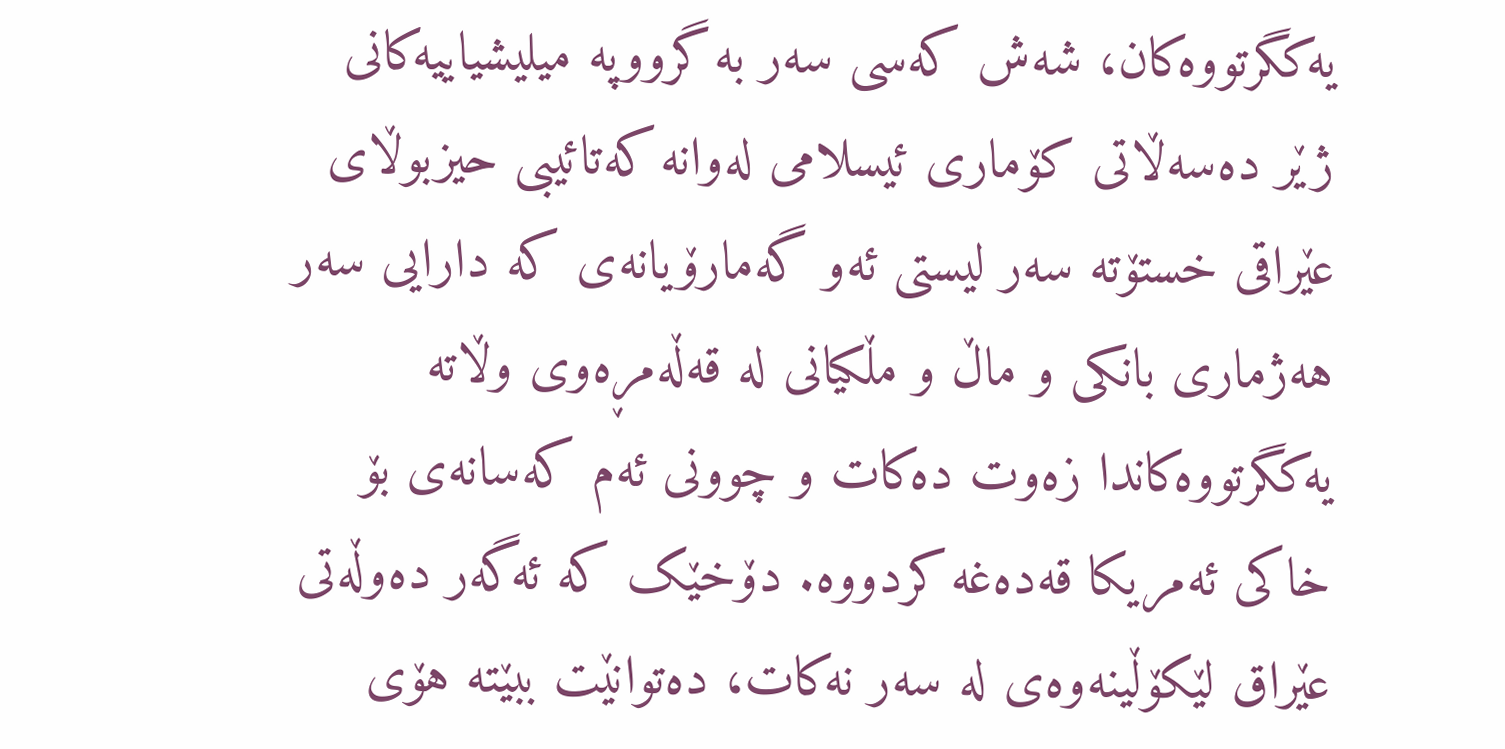یەکگرتووەکان، شەش کەسی سەر بە گرووپە میلیشیاییەکانی ژێر دەسەڵاتی کۆماری ئیسلامی لەوانە کەتائیبی حیزبوڵای عێراقی خستۆتە سەر لیستی ئەو گەمارۆیانەی کە دارایی سەر هەژماری بانکی و ماڵ و مڵکیانی لە قەڵەمڕەوی وڵاتە یەکگرتووەکاندا زەوت دەکات و چوونی ئەم کەسانەی بۆ خاکی ئەمریکا قەدەغە کردووە. دۆخێک کە ئەگەر دەوڵەتی عێراق لێکۆڵینەوەی لە سەر نەکات، دەتوانێت ببێتە هۆی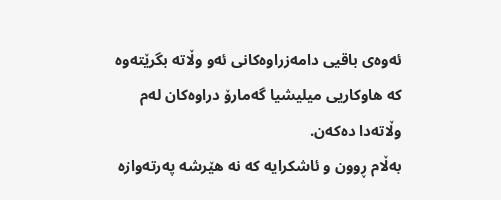ئەوەی باقیی دامەزراوەکانی ئەو وڵاتە بگرێتەوە کە هاوکاریی میلیشیا گەمارۆ دراوەکان لەم وڵاتەدا دەکەن.
بەڵام ڕوون و ئاشکرایە کە نە هێرشە پەرتەوازە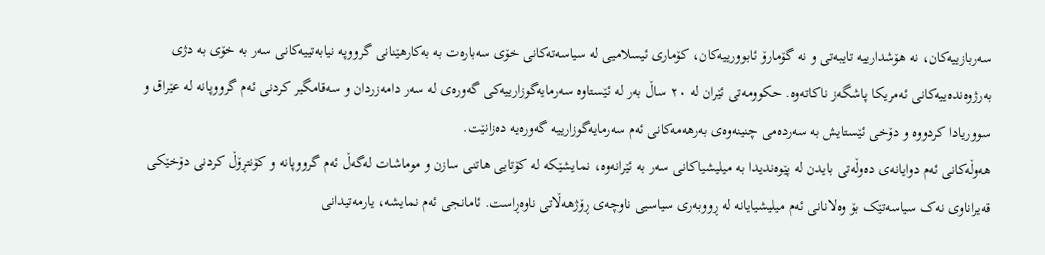سەربازییەکان، نە هۆشدارییە تایبەتی و نە گۆمارۆ ئابوورییەکان، کۆماری ئیسلامیی لە سیاسەتەکانی خۆی سەبارەت بە بەکارهێنانی گرووپە نیابەتییەکانی سەر بە خۆی بە دژی بەرژوەندەییەکانی ئەمریکا پاشگەز ناکاتەوە. حکوومەتی ئێران لە ٢٠ ساڵ بەر لە ئێستاوە سەرمایەگوزارییەکی گەورەی لە سەر دامەزردان و سەقامگیر کردنی ئەم گرووپانە لە عێراق و سووریادا کردووە و دۆخی ئێستایش بە سەردەمی چنینەوەی بەرهەمەکانی ئەم سەرمایەگوزارییە گەورەیە دەزانێت.
هەوڵەکانی ئەم دوایانەی دەوڵەتی بایدن لە پێوەندیدا بە میلیشیاکانی سەر بە ئێرانەوە، نمایشێکە لە کۆتایی هاتنی سازن و موماشات لەگەڵ ئەم گرووپانە و کۆنتڕۆڵ کردنی دۆخێکی قەیراناوی نەک سیاسەتێک بۆ وەلانانی ئەم میلیشیایانە لە ڕووبەری سیاسیی ناوچەی ڕۆژهەڵاتی ناوەڕاست. ئامانجی ئەم نمایشە، یارمەتیدانی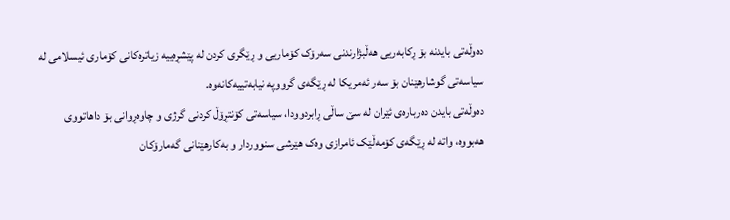دەوڵەتی بایدنە بۆ ڕکابەریی هەڵبژارندنی سەرۆک کۆماریی و ڕێگری کردن لە پێشڕەییە زیاترەکانی کۆماری ئیسلامی لە سیاسەتی گوشارهێنان بۆ سەر ئەمریکا لە ڕێگەی گرووپە نیابەتییەکانەوە.
دەوڵەتی بایدن دەربارەی ئێران لە سێ ساڵی ڕابردوودا، سیاسەتی کۆنتڕۆڵ کردنی گرژی و چاوەڕوانی بۆ داهاتووی هەبووە، واتە لە ڕێگەی کۆمەڵێک ئامرازی وەک هێرشی سنووردار و بەکارهێنانی گەمارۆکان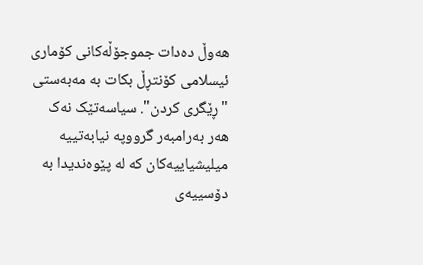هەوڵ دەدات جموجۆڵەکانی کۆماری ئیسلامی کۆنتڕڵ بکات بە مەبەستی "ڕێگری کردن". سیاسەتێک نەک هەر بەرامبەر گرووپە نیابەتییە میلیشیاییەکان کە لە پێوەندیدا بە دۆسییەی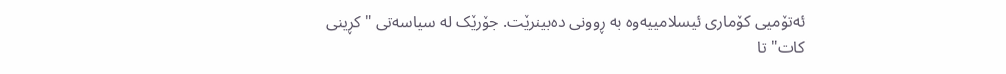ئەتۆمیی کۆماری ئیسلامییەوە بە ڕوونی دەبینرێت. جۆرێک لە سیاسەتی "کڕینی کات" تا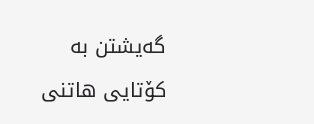گەیشتن بە کۆتایی هاتنی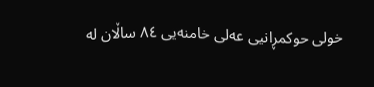خولی حوکمڕانیی عەلی خامنەیی ٨٤ ساڵان لە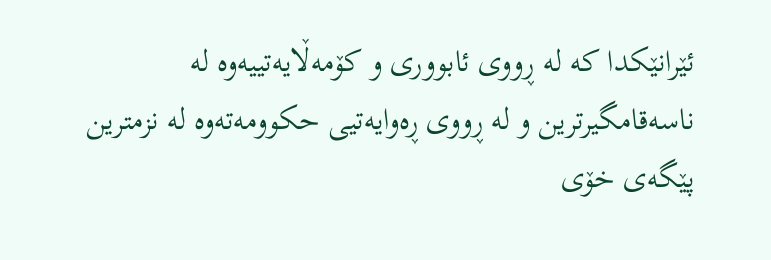ئێرانێکدا کە لە ڕووی ئابووری و کۆمەڵایەتییەوە لە ناسەقامگیرترین و لە ڕووی ڕەوایەتیی حکوومەتەوە لە نزمترین پێگەی خۆی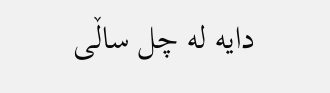دایە لە چل ساڵی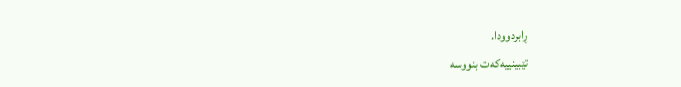ڕابردوودا.
تێبینییەکەت بنووسە